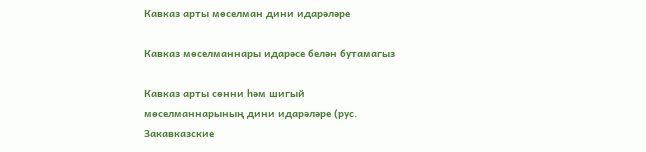Кавказ арты мөселман дини идарәләре

Кавказ мөселманнары идарәcе белән бутамагыз

Кавказ арты сөнни һәм шигый мөселманнарының дини идарәләре (рус. Закавказские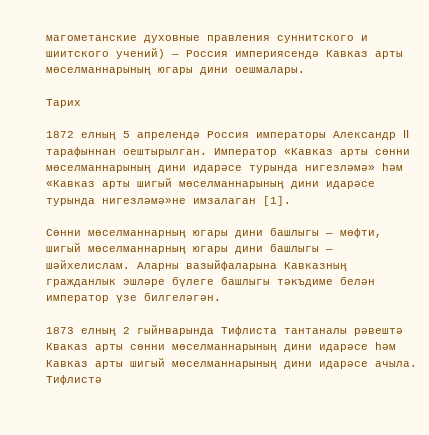магометанские духовные правления суннитского и шиитского учений) ― Россия империясендә Кавказ арты мөселманнарының югары дини оешмалары.

Тарих

1872 елның 5 апрелендә Россия императоры Александр II тарафыннан оештырылган. Император «Кавказ арты сөнни мөселманнарының дини идарәсе турында нигезләмә» һәм «Кавказ арты шигый мөселманнарының дини идарәсе турында нигезләмә»не имзалаган [1].

Сөнни мөселманнарның югары дини башлыгы ― мөфти, шигый мөселманнарның югары дини башлыгы ― шәйхелислам. Аларны вазыйфаларына Кавказның гражданлык эшләре бүлеге башлыгы тәкъдиме белән император үзе билгеләгән.

1873 елның 2 гыйнварында Тифлиста тантаналы рәвештә Кваказ арты сөнни мөселманнарының дини идарәсе һәм Кавказ арты шигый мөселманнарының дини идарәсе ачыла. Тифлистә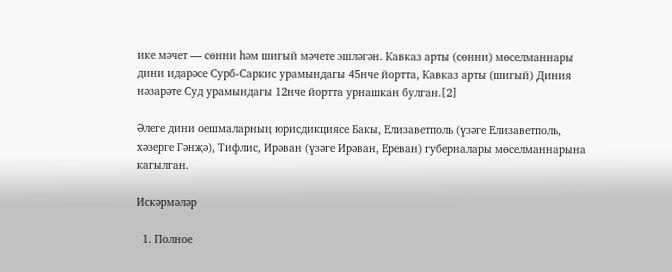ике мәчет — сөнни һәм шигый мәчете эшләгән. Кавказ арты (сөнни) мөселманнары дини идарәсе Сурб-Саркис урамындагы 45нче йортта, Кавказ арты (шигый) Диния нәзарәте Суд урамындагы 12нче йортта урнашкан булган.[2]

Әлеге дини оешмаларның юрисдикциясе Бакы, Елизаветполь (үзәге Елизаветполь, хәзерге Гәнҗә), Тифлис, Ирәван (үзәге Ирәван, Ереван) губерналары мөселманнарына кагылган.

Искәрмәләр

  1. Полное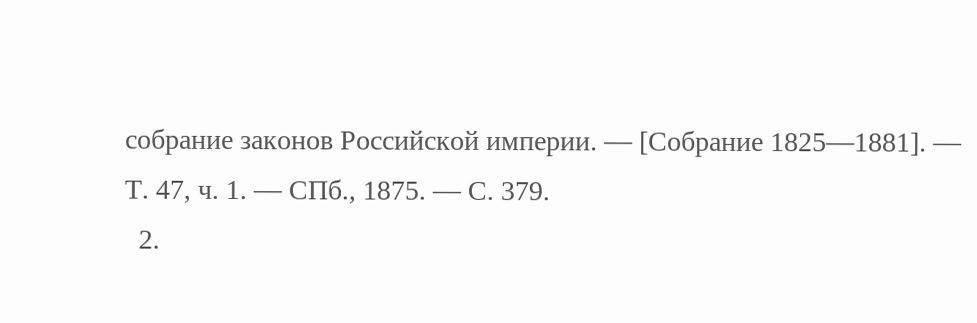собрание законов Российской империи. — [Собрание 1825—1881]. — Т. 47, ч. 1. — СПб., 1875. — С. 379.
  2.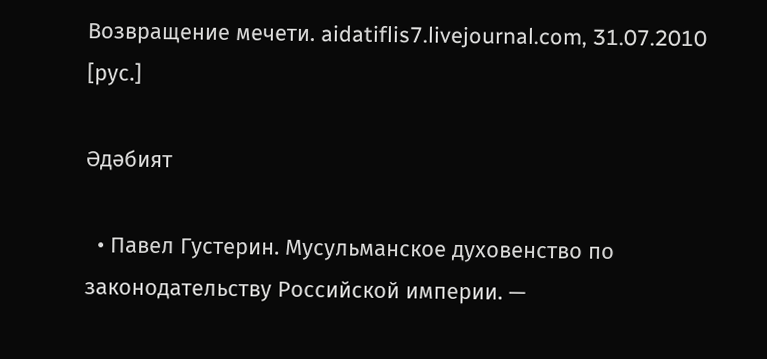Возвращение мечети. aidatiflis7.livejournal.com, 31.07.2010 [рус.]

Әдәбият

  • Павел Густерин. Мусульманское духовенство по законодательству Российской империи. —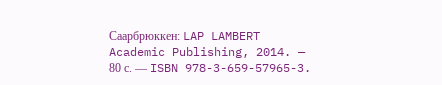Саарбрюккен: LAP LAMBERT Academic Publishing, 2014. — 80 с. — ISBN 978-3-659-57965-3.